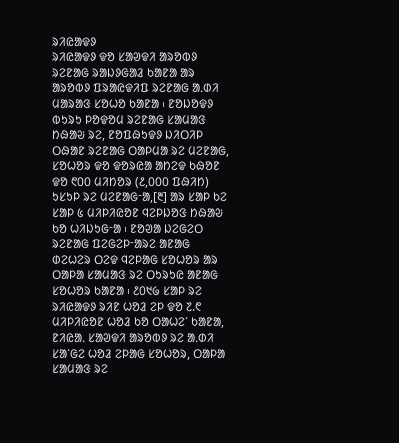ᱨᱤᱭᱟᱫᱽ
ᱨᱤᱭᱟᱫᱽ ᱫᱚ ᱥᱟᱣᱫᱤ ᱟᱨᱚᱵᱽ ᱨᱮᱱᱟᱜ ᱨᱟᱡᱽᱜᱟᱲ ᱠᱟᱱᱟ ᱟᱨ ᱟᱨᱚᱵᱽ ᱯᱨᱟᱭᱫᱤᱯ ᱨᱮᱱᱟᱜ ᱟᱹᱰᱤ ᱢᱟᱨᱟᱝ ᱥᱚᱦᱚ ᱠᱟᱱᱟ ᱾ ᱱᱚᱡᱚᱫᱽ ᱵᱩᱨᱩ ᱞᱚᱫᱚᱢ ᱨᱮᱱᱟᱜ ᱥᱟᱢᱟᱝ ᱴᱷᱟᱶ ᱨᱮ, ᱱᱚᱯᱷᱩᱫᱽ ᱡᱤᱛᱤᱞ ᱛᱷᱟᱱ ᱨᱮᱱᱟᱜ ᱛᱟᱞᱢᱟ ᱨᱮ ᱢᱮᱱᱟᱜ, ᱥᱚᱦᱚᱨ ᱫᱚ ᱫᱚᱨᱭᱟ ᱟᱴᱮᱫ ᱠᱷᱚᱱ ᱫᱚ ᱖᱐᱐ ᱢᱤᱴᱚᱨ (᱒,᱐᱐᱐ ᱯᱷᱤᱴ) ᱩᱥᱩᱞ ᱨᱮ ᱢᱮᱱᱟᱜᱼᱟ,[᱓] ᱟᱨ ᱥᱟᱞ ᱠᱮ ᱥᱟᱞ ᱕ ᱢᱤᱞᱤᱭᱚᱱ ᱧᱮᱞᱡᱚᱝ ᱴᱷᱟᱶ ᱠᱚ ᱦᱤᱡᱩᱜᱼᱟ ᱾ ᱱᱚᱣᱟ ᱡᱮᱜᱮᱛ ᱨᱮᱱᱟᱜ ᱯᱮᱜᱮᱞᱼᱟᱨᱮ ᱟᱱᱟᱜ ᱰᱮᱦᱮᱨ ᱛᱮᱫ ᱧᱮᱞᱟᱜ ᱥᱚᱦᱚᱨ ᱟᱨ ᱛᱟᱞᱟ ᱥᱟᱢᱟᱝ ᱨᱮ ᱛᱩᱨᱩᱭ ᱟᱱᱟᱜ ᱥᱚᱦᱚᱨ ᱠᱟᱱᱟ ᱾ ᱒᱐᱑᱙ ᱥᱟᱞ ᱨᱮ ᱨᱤᱭᱟᱫᱽ ᱨᱤᱱ ᱦᱚᱲ ᱮᱞ ᱫᱚ ᱗.᱖ ᱢᱤᱞᱤᱭᱚᱱ ᱦᱚᱲ ᱠᱚ ᱛᱟᱦᱮᱸ ᱠᱟᱱᱟ, ᱱᱤᱭᱟᱹ ᱥᱟᱣᱫᱤ ᱟᱨᱚᱵᱽ ᱨᱮ ᱟᱹᱰᱤ ᱥᱟᱸᱜᱮ ᱦᱚᱲ ᱮᱞᱟᱜ ᱥᱚᱦᱚᱨ, ᱛᱟᱞᱟ ᱥᱟᱢᱟᱝ ᱨᱮ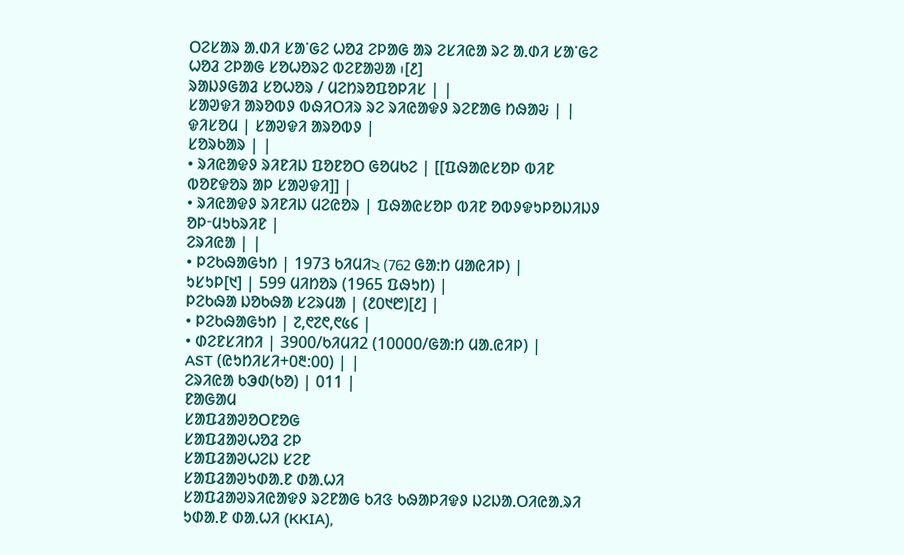ᱛᱮᱥᱟᱨ ᱟᱹᱰᱤ ᱥᱟᱸᱜᱮ ᱦᱚᱲ ᱮᱞᱟᱜ ᱟᱨ ᱮᱥᱤᱭᱟ ᱨᱮ ᱟᱹᱰᱤ ᱥᱟᱸᱜᱮ ᱦᱚᱲ ᱮᱞᱟᱜ ᱥᱚᱦᱚᱨᱮ ᱵᱮᱱᱟᱣᱟ ᱾[᱒]
ᱨᱟᱡᱽᱜᱟᱲ ᱥᱚᱦᱚᱨ / ᱢᱮᱴᱨᱚᱯᱚᱞᱤᱥ | |
ᱥᱟᱣᱫᱤ ᱟᱨᱚᱵᱽ ᱵᱷᱤᱛᱤᱨ ᱨᱮ ᱨᱤᱭᱟᱫᱽ ᱨᱮᱱᱟᱜ ᱴᱷᱟᱶ | |
ᱫᱤᱥᱚᱢ | ᱥᱟᱣᱫᱤ ᱟᱨᱚᱵᱽ |
ᱥᱚᱨᱠᱟᱨ | |
• ᱨᱤᱭᱟᱫᱽ ᱨᱤᱱᱤᱡ ᱯᱚᱱᱚᱛ ᱜᱚᱢᱠᱮ | [[ᱯᱷᱟᱭᱥᱚᱞ ᱵᱤᱱ ᱵᱚᱱᱫᱚᱨ ᱟᱞ ᱥᱟᱣᱫᱤ]] |
• ᱨᱤᱭᱟᱫᱽ ᱨᱤᱱᱤᱡ ᱢᱮᱭᱚᱨ | ᱯᱷᱟᱭᱥᱚᱞ ᱵᱤᱱ ᱚᱵᱽᱫᱩᱞᱚᱡᱤᱡᱽ ᱚᱞᱼᱢᱩᱠᱨᱤᱱ |
ᱮᱨᱤᱭᱟ | |
• ᱞᱮᱠᱷᱟᱜᱩᱴ | 1973 ᱠᱤᱢᱤ২ (762 ᱜᱟᱺᱴ ᱢᱟᱭᱤᱞ) |
ᱩᱥᱩᱞ[᱑] | 599 ᱢᱤᱴᱚᱨ (1965 ᱯᱷᱩᱴ) |
ᱞᱮᱠᱷᱟ ᱡᱚᱠᱷᱟ ᱥᱮᱨᱢᱟ | (᱒᱐᱑᱘)[᱒] |
• ᱞᱮᱠᱷᱟᱜᱩᱴ | ᱗,᱖᱗᱖,᱖᱕᱔ |
• ᱰᱮᱱᱥᱤᱴᱤ | 3900/ᱠᱤᱢᱤ2 (10000/ᱜᱟᱺᱴ ᱢᱟᱹᱭᱤᱞ) |
AST (ᱭᱩᱴᱤᱥᱤ+᱐᱓:᱐᱐) | |
ᱮᱨᱤᱭᱟ ᱠᱳᱰ(ᱠᱚ) | 011 |
ᱱᱟᱜᱟᱢ
ᱥᱟᱯᱲᱟᱣᱚᱛᱱᱚᱜ
ᱥᱟᱯᱲᱟᱣᱦᱚᱲ ᱮᱞ
ᱥᱟᱯᱲᱟᱣᱦᱮᱡ ᱥᱮᱱ
ᱥᱟᱯᱲᱟᱣᱩᱰᱟᱹᱱ ᱰᱟᱹᱦᱤ
ᱥᱟᱯᱲᱟᱣᱨᱤᱭᱟᱫᱽ ᱨᱮᱱᱟᱜ ᱠᱤᱝ ᱠᱷᱟᱞᱤᱫᱽ ᱡᱮᱡᱟᱹᱛᱤᱭᱟᱹᱨᱤ ᱩᱰᱟᱹᱱ ᱰᱟᱹᱦᱤ (KKIA),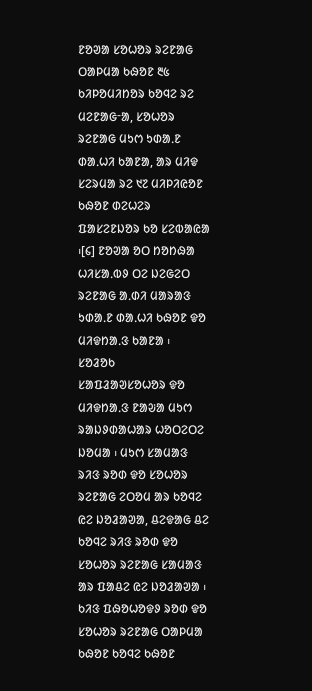ᱱᱚᱣᱟ ᱥᱚᱦᱚᱨ ᱨᱮᱱᱟᱜ ᱛᱟᱞᱢᱟ ᱠᱷᱚᱱ ᱓᱕ ᱠᱤᱞᱚᱢᱤᱴᱚᱨ ᱠᱚᱧᱮ ᱨᱮ ᱢᱮᱱᱟᱜᱼᱟ, ᱥᱚᱦᱚᱨ ᱨᱮᱱᱟᱜ ᱢᱩᱬ ᱩᱰᱟᱹᱱ ᱰᱟᱹᱦᱤ ᱠᱟᱱᱟ, ᱟᱨ ᱢᱤᱫ ᱥᱮᱨᱢᱟ ᱨᱮ ᱑᱗ ᱢᱤᱞᱤᱭᱚᱱ ᱠᱷᱚᱱ ᱰᱮᱦᱮᱨ ᱯᱟᱥᱮᱱᱡᱚᱨ ᱠᱚ ᱥᱮᱵᱟᱭᱟ ᱾[᱔] ᱱᱚᱣᱟ ᱚᱛ ᱴᱚᱴᱷᱟ ᱦᱤᱥᱟᱹᱵᱽ ᱛᱮ ᱡᱮᱜᱮᱛ ᱨᱮᱱᱟᱜ ᱟᱹᱰᱤ ᱢᱟᱨᱟᱝ ᱩᱰᱟᱹᱱ ᱰᱟᱹᱦᱤ ᱠᱷᱚᱱ ᱫᱚ ᱢᱤᱫᱴᱟᱹᱝ ᱠᱟᱱᱟ ᱾
ᱥᱚᱲᱚᱠ
ᱥᱟᱯᱲᱟᱣᱥᱚᱦᱚᱨ ᱫᱚ ᱢᱤᱫᱴᱟᱹᱝ ᱱᱟᱶᱟ ᱢᱩᱬ ᱨᱟᱡᱽᱰᱟᱦᱟᱨ ᱦᱚᱛᱮᱛᱮ ᱡᱚᱢᱟ ᱾ ᱢᱩᱬ ᱥᱟᱢᱟᱝ ᱨᱤᱝ ᱨᱚᱰ ᱫᱚ ᱥᱚᱦᱚᱨ ᱨᱮᱱᱟᱜ ᱮᱛᱚᱢ ᱟᱨ ᱠᱚᱧᱮ ᱭᱮ ᱡᱚᱲᱟᱣᱟ, ᱪᱮᱫᱟᱜ ᱪᱮ ᱠᱚᱧᱮ ᱨᱤᱝ ᱨᱚᱰ ᱫᱚ ᱥᱚᱦᱚᱨ ᱨᱮᱱᱟᱜ ᱥᱟᱢᱟᱝ ᱟᱨ ᱯᱟᱪᱮ ᱭᱮ ᱡᱚᱲᱟᱣᱟ ᱾ ᱠᱤᱝ ᱯᱷᱚᱦᱚᱫᱽ ᱨᱚᱰ ᱫᱚ ᱥᱚᱦᱚᱨ ᱨᱮᱱᱟᱜ ᱛᱟᱞᱢᱟ ᱠᱷᱚᱱ ᱠᱚᱧᱮ ᱠᱷᱚᱱ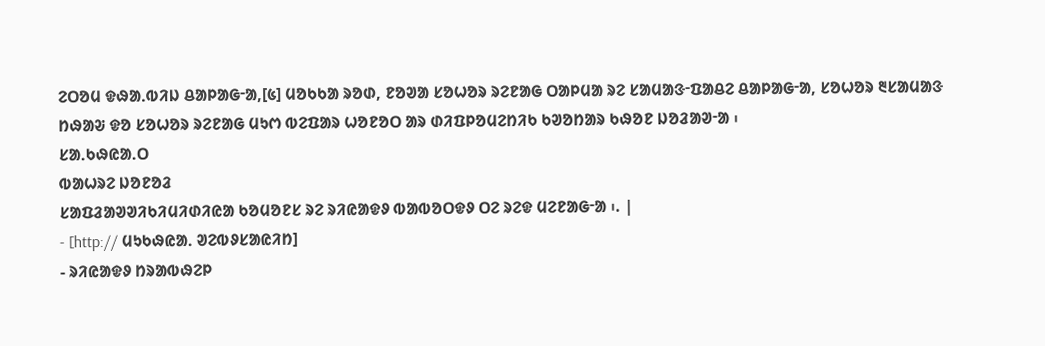ᱮᱛᱚᱢ ᱫᱷᱟᱹᱵᱤᱡ ᱪᱟᱞᱟᱜᱼᱟ,[᱕] ᱢᱚᱠᱠᱟ ᱨᱚᱰ, ᱱᱚᱣᱟ ᱥᱚᱦᱚᱨ ᱨᱮᱱᱟᱜ ᱛᱟᱞᱢᱟ ᱨᱮ ᱥᱟᱢᱟᱝᱼᱯᱟᱪᱮ ᱪᱟᱞᱟᱜᱼᱟ, ᱥᱚᱦᱚᱨ ᱓ᱥᱟᱢᱟᱝ ᱴᱷᱟᱶ ᱫᱚ ᱥᱚᱦᱚᱨ ᱨᱮᱱᱟᱜ ᱢᱩᱬ ᱵᱮᱯᱟᱨ ᱦᱚᱱᱚᱛ ᱟᱨ ᱰᱤᱯᱞᱚᱢᱮᱴᱤᱠ ᱠᱣᱚᱴᱟᱨ ᱠᱷᱚᱱ ᱡᱚᱲᱟᱣᱼᱟ ᱾
ᱥᱟᱹᱠᱷᱭᱟᱹᱛ
ᱵᱟᱦᱨᱮ ᱡᱚᱱᱚᱲ
ᱥᱟᱯᱲᱟᱣᱣᱤᱠᱤᱢᱤᱰᱤᱭᱟ ᱠᱚᱢᱚᱱᱥ ᱨᱮ ᱨᱤᱭᱟᱫᱽ ᱵᱟᱵᱚᱛᱫᱽ ᱛᱮ ᱨᱮᱫ ᱢᱮᱱᱟᱜᱼᱟ ᱾. |
- [http:// ᱢᱩᱠᱷᱭᱟᱹ ᱣᱮᱵᱽᱥᱟᱭᱤᱴ]
- ᱨᱤᱭᱟᱫᱽ ᱴᱨᱟᱵᱷᱮᱞ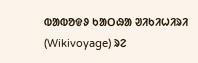ᱵᱟᱵᱚᱫᱽ ᱠᱟᱛᱷᱟ ᱣᱤᱠᱤᱦᱤᱨᱤ (Wikivoyage) ᱨᱮ